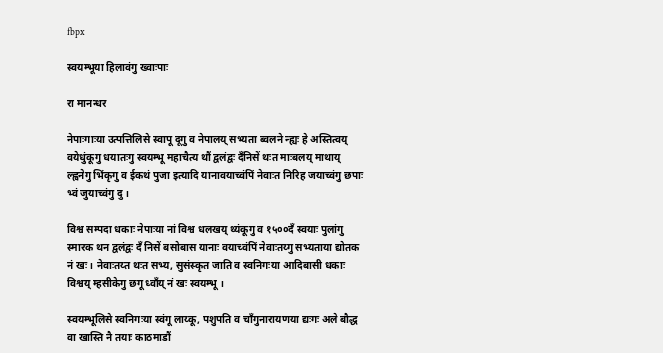fbpx

स्वयम्भूया हिलावंगु ख्वाःपाः

रा मानन्धर

नेपाःगाःया उत्पत्तिलिसे स्वापू दूगु व नेपालय् सभ्यता ब्वलने न्ह्यः हे अस्तित्वय् वयेधुंकूगु धयातःगु स्वयम्भू महाचैत्य थौं द्वलंद्वः दँनिसें थःत माःबलय् माथाय् ल्ह्वनेगु भिंकृगु व ईकथं पुजा इत्यादि यानावयाच्वंपिं नेवाःत निरिह जयाच्वंगु छपाः भ्वं जुयाच्वंगु दु ।

विश्व सम्पदा धकाः नेपाःया नां विश्व धलखय् थ्यंकूगु व १५००दँ स्वयाः पुलांगु स्मारक थन द्वलंद्वः दँ निसें बसोबास यानाः वयाच्वंपिं नेवाःतय्गु सभ्यताया द्योतक नं खः । नेवाःतय्त थःत सभ्य, सुसंस्कृत जाति व स्वनिगःया आदिबासी धकाः विश्वय् म्हसीकेगु छगू ध्वाँय् नं खः स्वयम्भू ।

स्वयम्भूलिसे स्वनिगःया स्वंगू लाय्कू, पशुपति व चाँगुनारायणया द्यःगः अले बौद्ध वा खास्ति नै तयाः काठमाडौं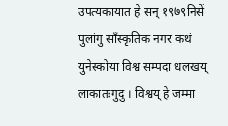उपत्यकायात हे सन् १९७९निसें पुलांगु साँस्कृतिक नगर कथं युनेस्कोया विश्व सम्पदा धलखय् लाकातःगुदु । विश्वय् हे जम्मा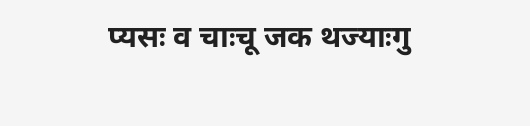प्यसः व चाःचू जक थज्याःगु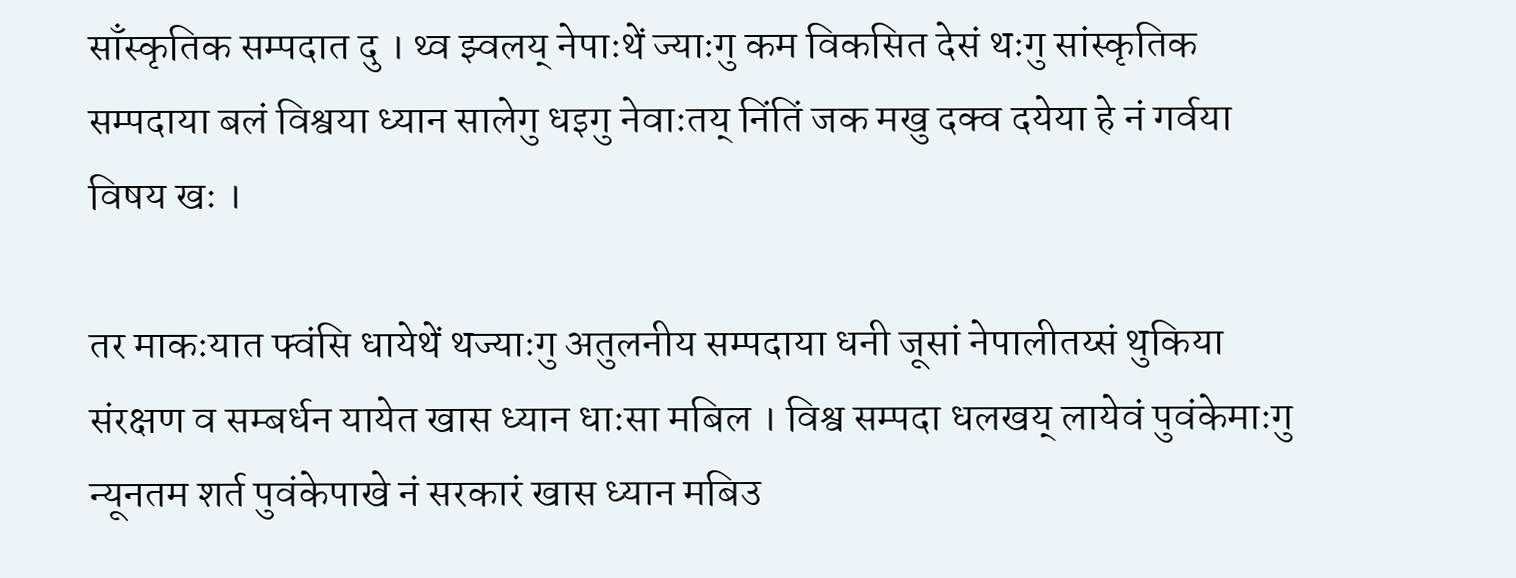साँस्कृतिक सम्पदात दु । थ्व झ्वलय् नेपाःथें ज्याःगु कम विकसित देसं थःगु सांस्कृतिक सम्पदाया बलं विश्वया ध्यान सालेगु धइगु नेवाःतय् निंतिं जक मखु दक्व दयेया हे नं गर्वया विषय खः ।

तर माकःयात फ्वंसि धायेथें थज्याःगु अतुलनीय सम्पदाया धनी जूसां नेपालीतय्सं थुकिया संरक्षण व सम्बर्धन यायेत खास ध्यान धाःसा मबिल । विश्व सम्पदा धलखय् लायेवं पुवंकेमाःगु न्यूनतम शर्त पुवंकेपाखे नं सरकारं खास ध्यान मबिउ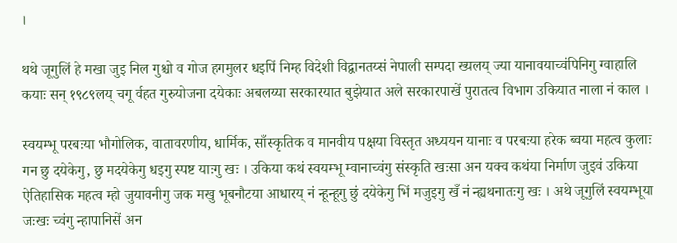।

थथे जूगुलिं हे मखा जुइ निल गुश्चो व गोज हगमुलर धइपिं निम्ह विदेशी विद्वानतय्सं नेपाली सम्पदा ख्यलय् ज्या यानावयाच्वंपिनिगु ग्वाहालि कयाः सन् १९८९लय् चगू र्वहत गुरुयोजना दयेकाः अबलय्या सरकारयात बुझेयात अले सरकारपाखें पुरातत्व विभाग उकियात नाला नं काल ।

स्वयम्भू परबःया भौगोलिक, वातावरणीय, धार्मिक, साँस्कृतिक व मानवीय पक्षया विस्तृत अध्ययन यानाः व परबःया हरेक ब्वया महत्व कुलाः गन छु दयेकेगु, छु मदयेकेगु धइगु स्पष्ट याःगु खः । उकिया कथं स्वयम्भू म्वानाच्वंगु संस्कृति खःसा अन यक्व कथंया निर्माण जुइवं उकिया ऐतिहासिक महत्व म्हो जुयावनीगु जक मखु भूबनौटया आधारय् नं न्हून्हूगु छुं दयेकेगु भिं मजुइगु खँ नं न्ह्यथनातःगु खः । अथे जूगुलिं स्वयम्भूया जःखः च्वंगु न्हापानिसें अन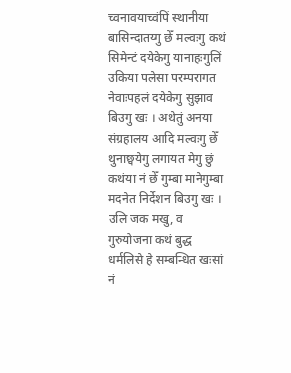च्वनावयाच्वंपिं स्थानीया बासिन्दातय्गु छेँ मल्वःगु कथं सिमेन्टं दयेकेगु यानाहःगुलिं उकिया पलेसा परम्परागत नेवाःपहलं दयेकेगु सुझाव बिउगु खः । अथेतुं अनया संग्रहालय आदि मल्वःगु छेँ थुनाछ्वयेगु लगायत मेगु छुं कथंया नं छेँ गुम्बा मानेगुम्बा मदनेत निर्देशन बिउगु खः । उलि जक मखु, व गुरुयोजना कथं बुद्ध धर्मलिसे हे सम्बन्धित खःसां नं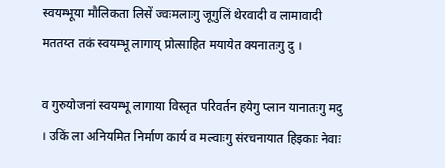स्वयम्भूया मौलिकता लिसें ज्वःमलाःगु जूगुलिं थेरवादी व लामावादी मततय्त तकं स्वयम्भू लागाय् प्रोत्साहित मयायेत क्यनातःगु दु ।

व गुरुयोजनां स्वयम्भू लागाया विस्तृत परिवर्तन हयेगु प्लान यानातःगु मदु । उकिं ला अनियमित निर्माण कार्य व मल्वाःगु संरचनायात हिइकाः नेवाः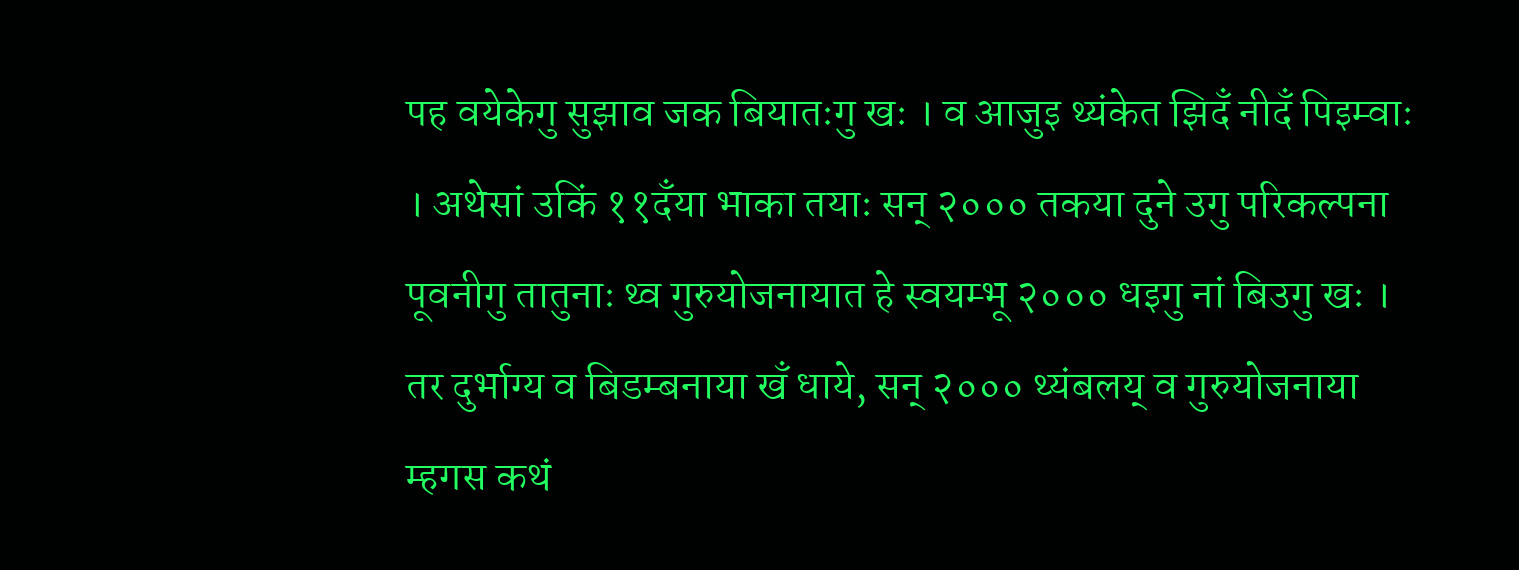पह वयेकेगु सुझाव जक बियातःगु खः । व आजुइ थ्यंकेत झिदँ नीदँ पिइम्वाः । अथेसां उकिं ११दँया भाका तयाः सन् २००० तकया दुने उगु परिकल्पना पूवनीगु तातुनाः थ्व गुरुयोजनायात हे स्वयम्भू २००० धइगु नां बिउगु खः । तर दुर्भाग्य व बिडम्बनाया खँ धाये, सन् २००० थ्यंबलय् व गुरुयोजनाया म्हगस कथं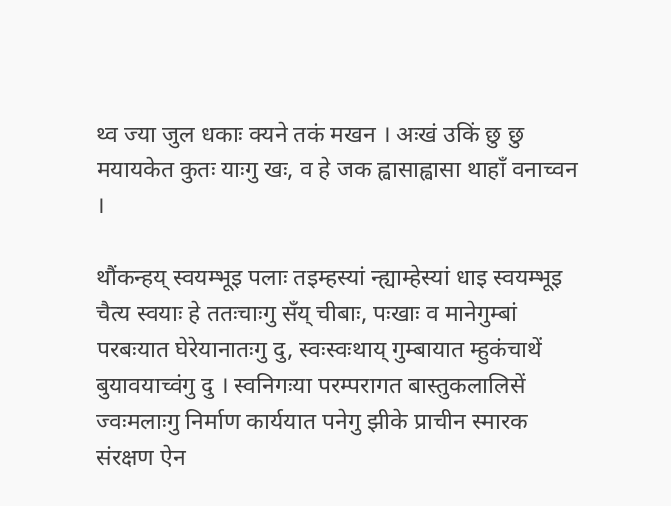थ्व ज्या जुल धकाः क्यने तकं मखन । अःखं उकिं छु छु मयायकेत कुतः याःगु खः, व हे जक ह्वासाह्वासा थाहाँ वनाच्वन ।

थौंकन्हय् स्वयम्भूइ पलाः तइम्हस्यां न्ह्याम्हेस्यां धाइ स्वयम्भूइ चैत्य स्वयाः हे ततःचाःगु सँय् चीबाः, पःखाः व मानेगुम्बां परबःयात घेरेयानातःगु दु, स्वःस्वःथाय् गुम्बायात म्हुकंचाथें बुयावयाच्वंगु दु । स्वनिगःया परम्परागत बास्तुकलालिसें ज्वःमलाःगु निर्माण कार्ययात पनेगु झीके प्राचीन स्मारक संरक्षण ऐन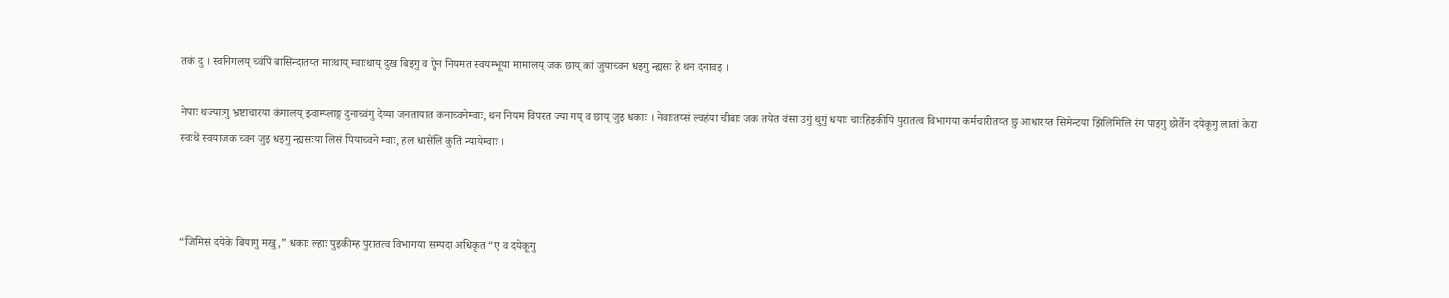तकं दु । स्वनिगलय् च्वंपिं बासिन्दातय्त माःथाय् म्वाःथाय् दुख बिइगु व ऐृन नियमत स्वयम्भूया मामालय् जक छाय् कां जुयाच्वन धइगु न्ह्यसः हे थन दनावइ ।

नेपाः थज्याःगु भ्रष्टाचारया कंगालय् झ्वाम्प्लाङ्ग दुनाच्वंगु देय्या जनतायात कनाच्वनेम्वाः, थन नियम विपरत ज्या गय् व छाय् जुइ धकाः । नेवाःतय्सं ल्वहंया चीबाः जक तयेत वंसा उगुं थुगुं धयाः चाःहिइकीपिं पुरातत्व विभागया कर्मचारीतय्त छु आधारय्त सिमेन्टया झिलिमिलि रंग पाइगु छोर्तेन दयेकूगु लातां केरा स्वःथें स्वयाजक च्वन जुइ धइगु न्ह्यसःया लिसं पियाच्वने म्वाः, हल धासेंलि कुतिं न्यायेम्वाः ।



“जिमिसं दयेके बियागु मखु,” धकाः ल्हाः पुइकीम्ह पुरातत्व विभागया सम्पदा अधिकृत “ए व दयेकूगु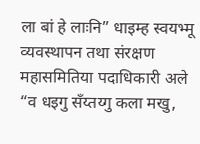ला बां हे लाःनि” धाइम्ह स्वयभ्मू व्यवस्थापन तथा संरक्षण महासमितिया पदाधिकारी अले “व धइगु सँय्तय्गु कला मखु,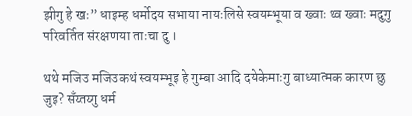झीगु हे खः” धाइम्ह धर्मोदय सभाया नायःलिसे स्वयम्भूया व ख्वाः थ्व ख्वाः मदुगु परिवर्तित संरक्षणया ताःचा दु ।

थथे मजिउ मजिउकथं स्वयम्भूइ हे गुम्बा आदि दयेकेमाःगु बाध्यात्मक कारण छु जुइ? सँय्तय्गु धर्म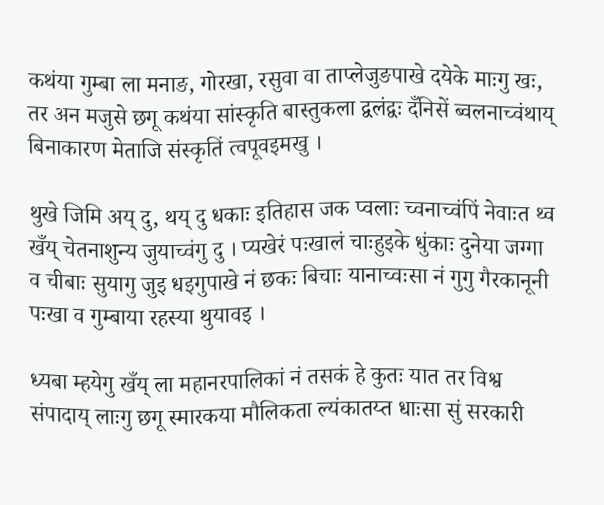कथंया गुम्बा ला मनाङ, गोरखा, रसुवा वा ताप्लेजुङपाखे दयेके माःगु खः, तर अन मजुसे छगू कथंया सांस्कृति बास्तुकला द्वलंद्वः दँनिसें ब्वलनाच्वंथाय् बिनाकारण मेताजि संस्कृतिं त्वपूवइमखु ।

थुखे जिमि अय् दु, थय् दु धकाः इतिहास जक प्वलाः च्वनाच्वंपिं नेवाःत थ्व खँय् चेतनाशुन्य जुयाच्वंगु दु । प्यखेरं पःखालं चाःहुइके धुंकाः दुनेया जग्गा व चीबाः सुयागु जुइ धइगुपाखे नं छकः बिचाः यानाच्वःसा नं गुगु गैरकानूनी पःखा व गुम्बाया रहस्या थुयावइ ।

ध्यबा म्हयेगु खँय् ला महानरपालिकां नं तसकं हे कुतः यात तर विश्व संपादाय् लाःगु छगू स्मारकया मौलिकता ल्यंकातय्त धाःसा सुं सरकारी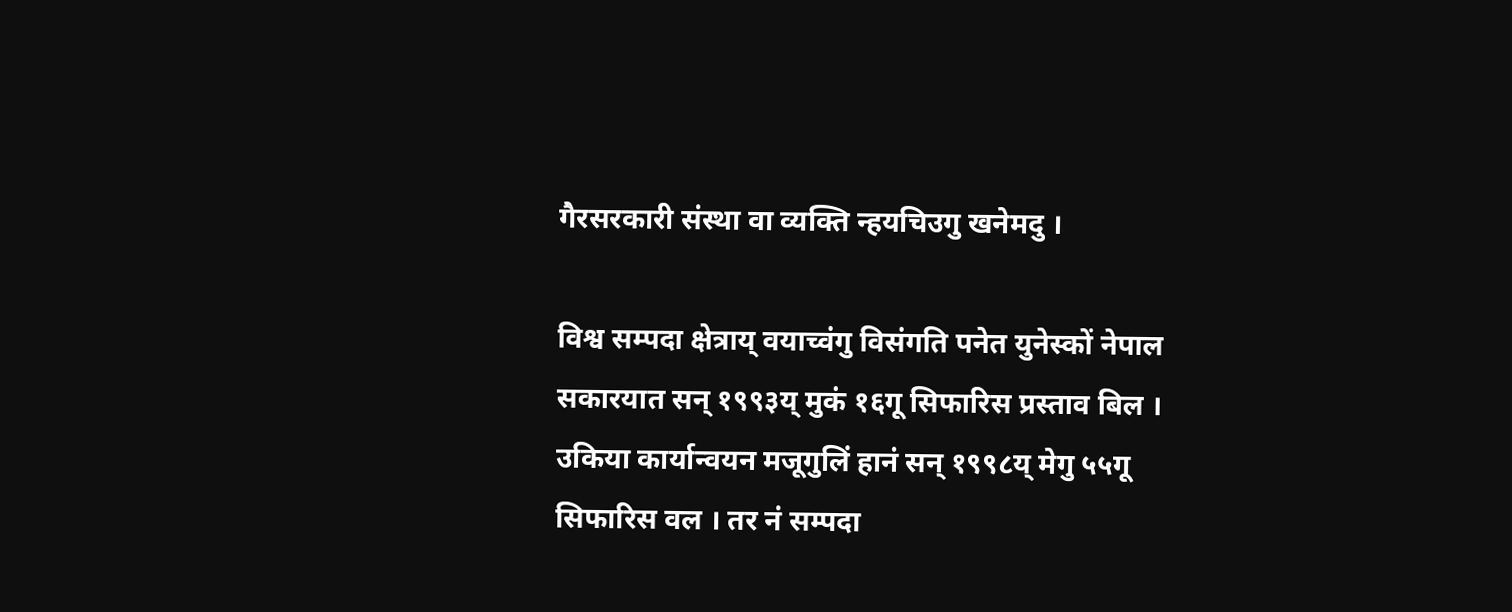गैरसरकारी संस्था वा व्यक्ति न्हयचिउगु खनेमदु ।

विश्व सम्पदा क्षेत्राय् वयाच्वंगु विसंगति पनेत युनेस्कों नेपाल सकारयात सन् १९९३य् मुकं १६गू सिफारिस प्रस्ताव बिल । उकिया कार्यान्वयन मजूगुलिं हानं सन् १९९८य् मेगु ५५गू सिफारिस वल । तर नं सम्पदा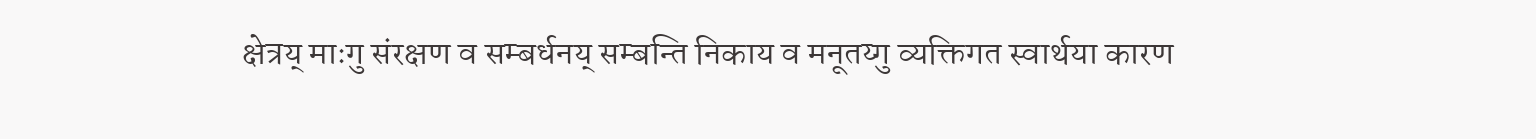क्षेत्रय् माःगु संरक्षण व सम्बर्धनय् सम्बन्ति निकाय व मनूतय्गु व्यक्तिगत स्वार्थया कारण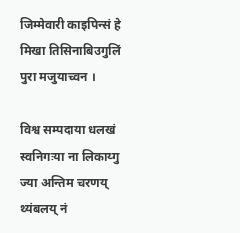जिम्मेवारी काइपिन्सं हे मिखा तिसिनाबिउगुलिं पुरा मजुयाच्वन ।

विश्व सम्पदाया धलखं स्वनिगःया ना लिकाय्गु ज्या अन्तिम चरणय् थ्यंबलय् नं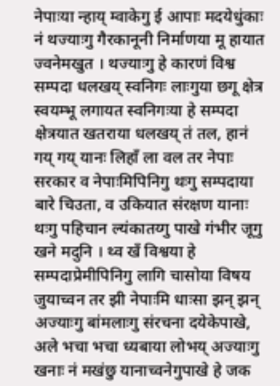नेपाःया न्हाय् म्वाकेगु ई आपाः मदयेधुंकाः नं थज्याःगु गैरकानूनी निर्माणया मू हायात ज्वनेमखुत । थज्याःगु हे कारणं विश्व सम्पदा धलखय् स्वनिगः लाःगुया छगू क्षेत्र स्वयम्भू लगायत स्वनिगःया हे सम्पदा क्षेत्रयात खतराया धलखय् तं तल, हानं गय् गय् यानः लिहाँ ला वल तर नेपाः सरकार व नेपाःमिपिनिगु थःगु सम्पदाया बारे चिउता, व उकियात संरक्षण यानाः थःगु पहिचान ल्यंकातय्गु पाखे गंभीर जूगु खने मदुनि । थ्व खँ विश्वया हे सम्पदाप्रेमीपिनिगु लागि चासोया विषय जुयाच्वन तर झी नेपाःमि धाःसा झन् झन् अज्याःगु बांमलाःगु संरचना दयेकेपाखे, अले भचा भचा ध्यबाया लोभय् अज्याःगु खनाः नं मखंछु यानाच्वनेगुपाखे हे जक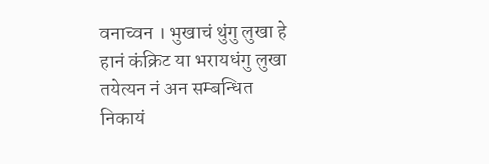वनाच्वन । भुखाचं थुंगु लुखा हे हानं कंक्रिट या भरायधंगु लुखा तयेत्यन नं अन सम्बन्धित निकायं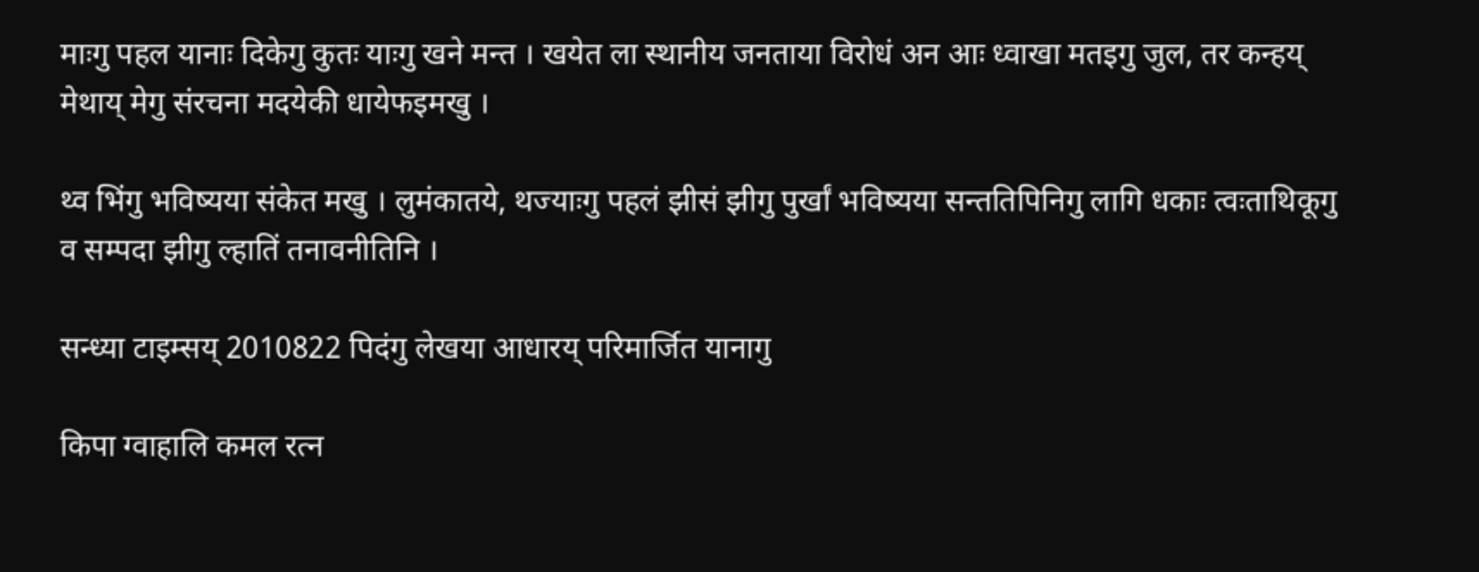माःगु पहल यानाः दिकेगु कुतः याःगु खने मन्त । खयेत ला स्थानीय जनताया विरोधं अन आः ध्वाखा मतइगु जुल, तर कन्हय् मेथाय् मेगु संरचना मदयेकी धायेफइमखु ।

थ्व भिंगु भविष्यया संकेत मखु । लुमंकातये, थज्याःगु पहलं झीसं झीगु पुर्खां भविष्यया सन्ततिपिनिगु लागि धकाः त्वःताथिकूगु व सम्पदा झीगु ल्हातिं तनावनीतिनि ।

सन्ध्या टाइम्सय् 2010822 पिदंगु लेखया आधारय् परिमार्जित यानागु

किपा ग्वाहालि कमल रत्न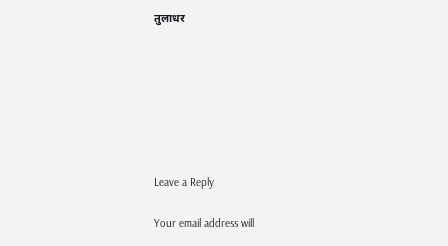तुलाधर







Leave a Reply

Your email address will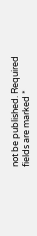not be published. Required fields are marked *